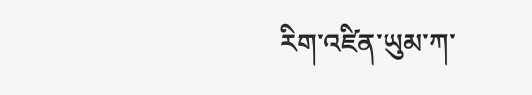རིག་འཛིན་ཡུམ་ཀ་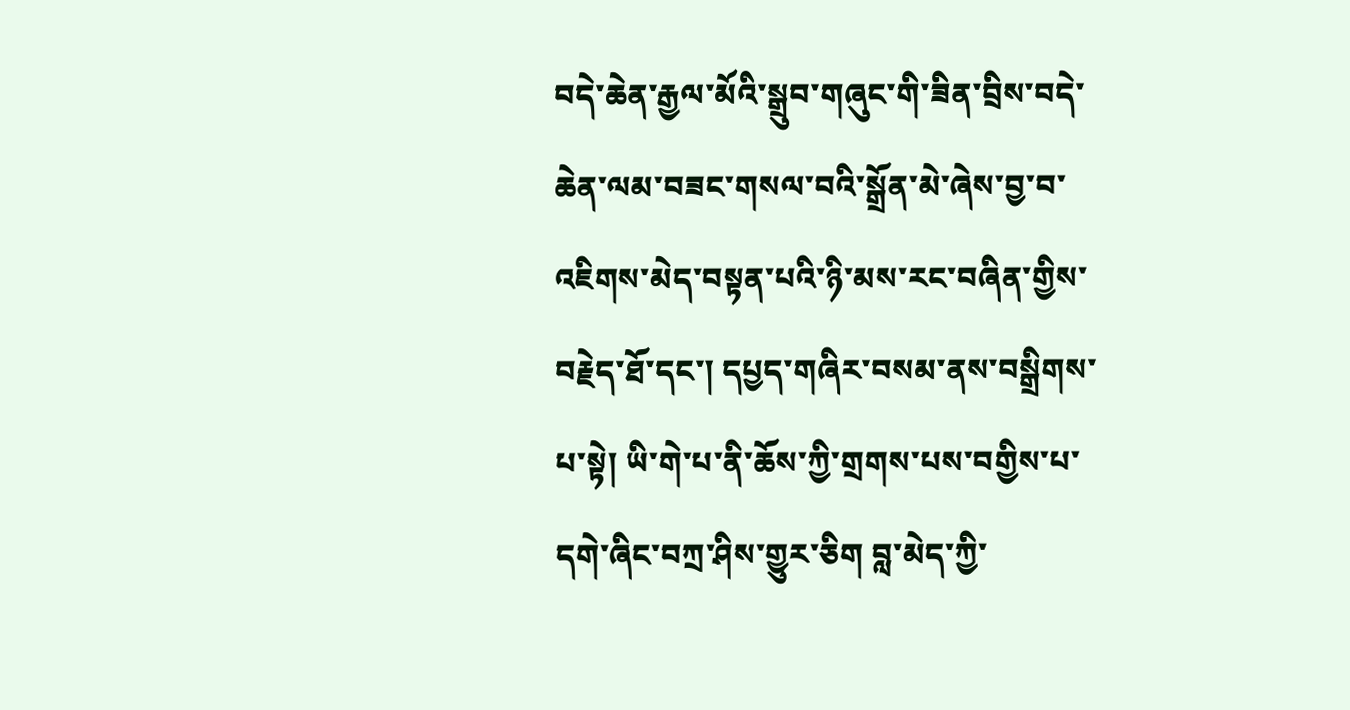བདེ་ཆེན་རྒྱལ་མོའི་སྒྲུབ་གཞུང་གི་ཟིན་བྲིས་བདེ་ཆེན་ལམ་བཟང་གསལ་བའི་སྒྲོན་མེ་ཞེས་བྱ་བ་འཇིགས་མེད་བསྟན་པའི་ཉི་མས་རང་བཞིན་གྱིས་བརྗེད་ཐོ་དང་། དཔྱད་གཞིར་བསམ་ནས་བསྒྲིགས་པ་སྟེ། ཡི་གེ་པ་ནི་ཆོས་ཀྱི་གྲགས་པས་བགྱིས་པ་དགེ་ཞིང་བཀྲ་ཤིས་གྱུར་ཅིག བླ་མེད་ཀྱི་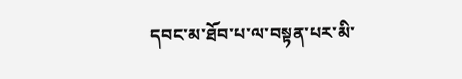དབང་མ་ཐོབ་པ་ལ་བསྟན་པར་མི་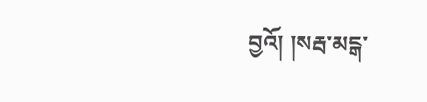བྱའོ། །སརྦ་མངྒ་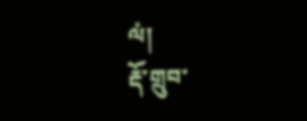ལཾ།
རྡོ་གྲུབ་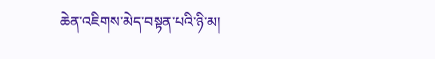ཆེན་འཇིགས་མེད་བསྟན་པའི་ཉི་མ།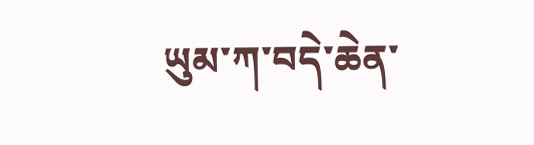ཡུམ་ཀ་བདེ་ཆེན་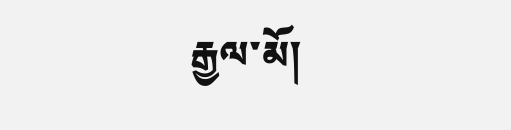རྒྱལ་མོ།